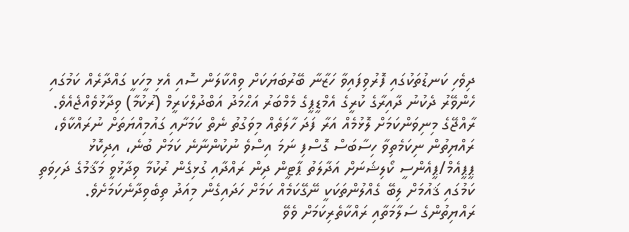ދިވެހި ކަނޑުތަކުގައި ފޮރުވިފައިވާ ހަޒާނާ ބޭރުބަޔަކަށް ވިއްކާލަން ސޮއި އެޅި މީހަކީ ގައްދާރެއް ކަމުގައި ހެންވޭރު ދެކުނު ދާއިރާގެ ކުރީގެ އެމްޑީޕީގެ މެމްބަރު އަޙްމަދު އަބްދުލްކަރީމް (ރުކުމާ) ވިދާޅުވެއްޖެއެވެ.
ރާއްޖޭގެ މިނިވަންކަމަށް ލޮޅުމެއް އަރާ ފަދަ ހާލަތެއް މިވަގުތު ނެތް ކަމަށާއި ގައުމިއްޔަތަށް ނުރައްކާވެ، ރައްޔިތުން ނިކަމެތިވާ ހިސާބަސް ގޮސްފި ނަމަ އިސްވެ ނުކުންނާނެ ކަމަށް ބުނެ، އިދިކޮޅު ޕީޕީއެމް/ޕީއެންސީ ކޯލިޝަނަށް އަދާލަތު ޕާޓީން ދިން ރައްދާއި ގުޅިގެން ރުކުމާ ވިދާޅުވީ މަޤާމުގެ ދަހިވަތި ކަމުގައި ޤައުމަށް ލިބޭ ގެއްލުންތަކަކީ ނޭގޭކަމެއް ކަމަށް ހަދައިގެން މިއަދު ތިބެވިދާނެކަމަށެވެ.
ރައްޔިތުންގެ ސަލާމަތާއި ރައްކާތެރިކަމަށް ވެވޭ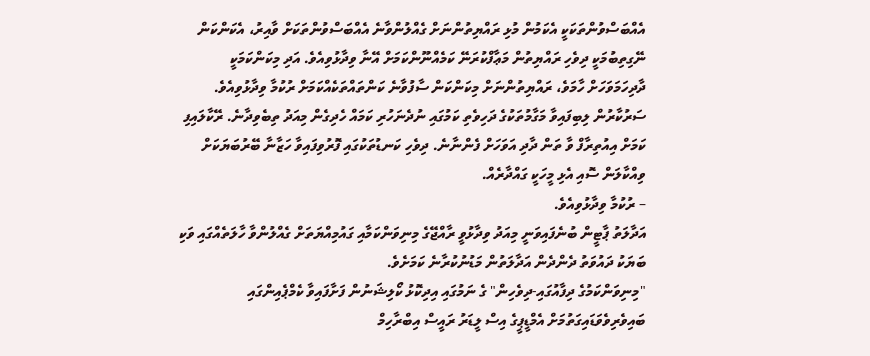އެއްބަސްވުންތަކަކީ އެކަމުން މުޅި ރައްޔިތުންނަށް ގެއްލުންވާނެ އެއްބަސްވުންތަކަށް ވާއިރު، އެކަންކަން ނޭގިތިބުމަކީ ދިވެހި ރައްޔިތުން މަޢާފްކުރަނޭ ކަމެއްނޫންކަމަށް އޭނާ ވިދާޅުވިއެވެ. އަދި މިކަންކަމަކީ ދާދިހަމަވަހަށް ހާމަވެ، ރައްޔިތުންނަށް މިކަންކަން ސާފުވާނެ ކަންތައްތަކެއްކަމަށް ރުކުމާ ވިދާޅުވިއެވެ.
ސަރުކާރުން ލިބިފައިވާ މަގާމުތަކުގެ ދަހިވެތި ކަމުގައި ނުދެނަހުރި ކަމައް ހެދިގެން މިއަދު ތިބެވިދާނެ. ރޭކާލައިފި ކަމަށް އިއުތިރާފް ވާ ތަން ދާދި އަވަހަށް ފެންނާނެ. ދިވެހި ކަނޑުތަކުގައި ފޮރުވިފައިވާ ހަޒާނާ ބޭރުބަޔަކަށް ވިއްކާލަން ސޮއި އެޅި މީހަކީ ގައްދާރެއް.
– ރުކުމާ ވިދާޅުވިއެވެ.
އަދާލަތު ޕާޓީން ބުނެފައިވަނީ މިއަދު ވިދާޅުވީ ރާއްޖޭގެ މިނިވަންކަމާއި ގައުމިއްޔަތަށް ގެއްލުންވާ ހާލަތެއްގައި ވަކި ބަޔަކު ދައުވަތު ދެންދެން އަދާލަތުން މަޑުނުކުރާނެ ކަމަށެވެ.
"މިނިވަންކަމުގެ ދިފާއުގައި-ދިވެހިން" ގެ ނަމުގައި އިދިކޮޅު ކޯލިޝަނުން ފަށާފައިވާ ކެމްޕެއިންގައި ބައިވެރިވެވަޑައިގަތުމަށް އެމްޑީޕީގެ އިސް ލީޑަރު ރައީސް އިބްރާހިމް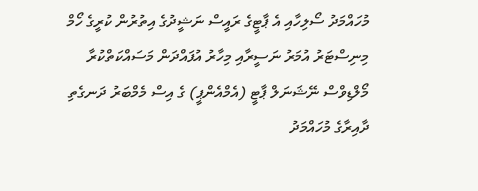މުހައްމަދު ސޯލިހާއި އެ ޕާޓީގެ ރައީސް ނަޝީދުގެ އިތުރުން ކުރީގެ ހޯމް މިނިސްޓަރު އުމަރު ނަސީރާއި މިހާރު އުފައްދަން މަސައްކަތްކުރާ މޯލްޑިވްސް ނޭޝަނަލް ޕާޓީ (އެމްއެންޕީ) ގެ އިސް މެމްބަރު ދަނގެތި ދާއިރާގެ މުހައްމަދު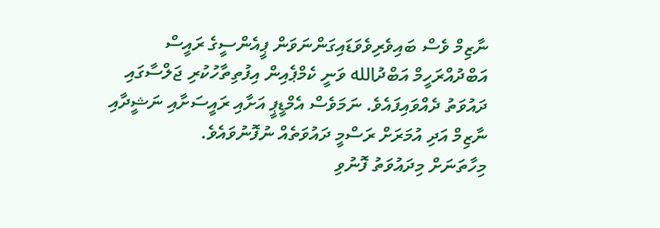ނާޒިމް ވެސް ބައިވެރިވެވަޑައިގަންނަވަން ޕީއެންސީގެ ރައީސް އަބްދުއްރަހީމް އަބްދުالله ވަނީ ކެމްޕެއިން އިފުތިތާހުކުރި ޖަލްސާގައި ދައުވަތު ދެއްވައިފައެވެ. ނަމަވެސް އެމްޑީޕީ އަށާއި ރައީސަށާއި ނަޝީދާއި ނާޒިމް އަދި އުމަރަށް ރަސްމީ ދައުވަތެއް ނުފޮނުވައެވެ.
މިހާތަނަށް މިދައުވަތު ފޮނުވި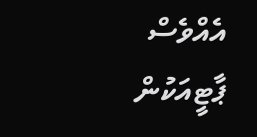އެއްވެސް ޕާޓީއަކުން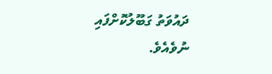ދައުވަތު ގަބޫލުކޮށްފައި ނުވެއެވެ.